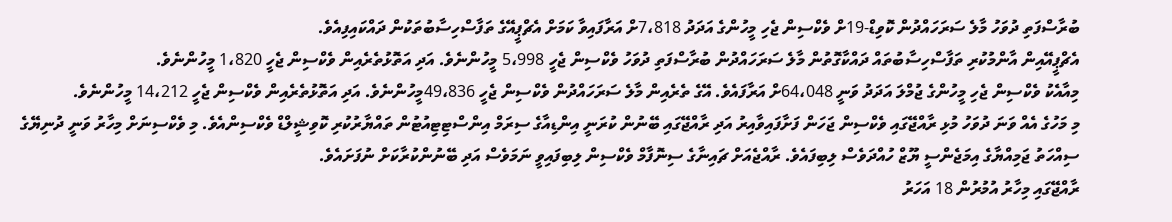ބުރާސްފަތި ދުވަހު މާލެ ސަރަހައްދުން ކޮވިޑް-19ށް ވެކްސިން ޖެހި މީހުންގެ އަދަދު 7،818ށް އަރާފައިވާ ކަމަށް އެޗްޕީއޭގެ ތަފާސްހިސާބުތަކުން ދައްކައިފިއެވެ.
އެޗްޕީއޭއިން އާންމުކުރި ތަފާސްހިސާބުތައް ދައްކާގޮތުން މާލެ ސަރަހައްދުން ބުރާސްފަތި ދުވަހު ވެކްސިން ޖެހީ 5،998 މީހުންނެވެ. އަދި އަތޮޅުތެރެއިން ވެކްސިން ޖެހީ 1،820 މީހުންނެވެ.
މިއާއެކު ވެކްސިން ޖެހި މީހުންގެ ޖުމްލަ އަދަދު ވަނީ 64،048ށް އަރާފައެވެ. އޭގެ ތެރެއިން މާލެ ސަރަހައްދުން ވެކްސިން ޖެހީ 49،836މީހުންނެވެ. އަދި އަތޮޅުތެރެއިން ވެކްސިން ޖެހީ 14،212 މީހުންނެވެ.
މި މަހުގެ އެއް ވަނަ ދުވަހު މުޅި ރާއްޖޭގައި ވެކްސިން ޖަހަން ފަށާފައިވާއިރު އަދި ރާއްޖޭގައި ބޭނުން ކުރަނީ އިންޑިއާގެ ސިރަމް އިންސްޓިޓިއުޓުން ތައްޔާރުކުރި ކޮވިޝީލްޑް ވެކްސިންއެވެ. މި ވެކްސިނަށް މިހާރު ވަނީ ދުނިޔޭގެ ސިއްހަތު ޖަމިއްޔާގެ އިމަޖެންސީ ޔޫޒް ހުއްދަވެސް ލިބިފައެވެ. ރާއްޖެއަށް ޗައިނާގެ ސިނޮފާމް ވެކްސިން ލިބިފައިވީ ނަމަވެސް އަދި ބޭނުންކުރާކަށް ނުފަށައެވެ.
ރާއްޖޭގައި މިހާރު އުމުރުން 18 އަހަރު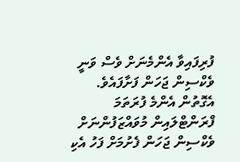ފުރިފައިވާ އެންމެނަށް ވެސް ވަނީ ވެކްސިން ޖަހަން ފަށާފައެވެ. އެގޮތުން އެންމެ ފުރަތަމަ ފްރަންޓްލައިން މުވައްޒަފުންނަށް ވެކްސިން ޖަހަން ފެށުމަށް ފަހު އެކި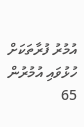އުމުރު ފުރާތަކަށް ހުޅުވައި އުމުރުން 65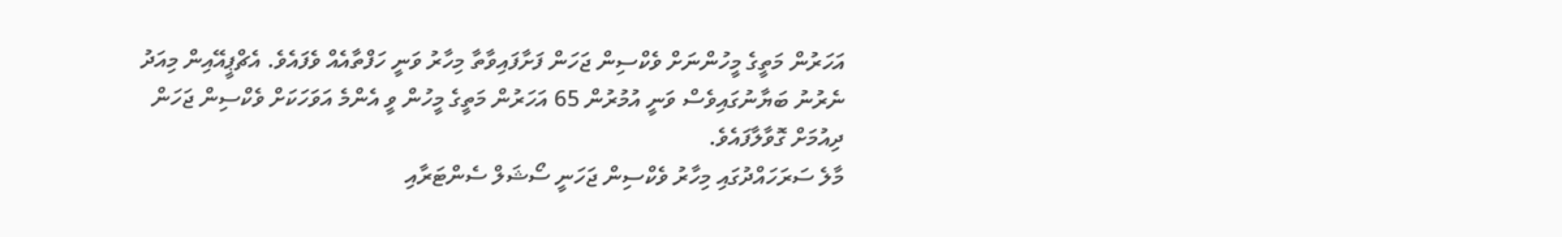އަހަރުން މަތީގެ މީހުންނަށް ވެކްސިން ޖަހަން ފަށާފައިވާތާ މިހާރު ވަނީ ހަފްތާއެއް ވެފައެވެ. އެޗްޕީއޭއިން މިއަދު ނެރުނު ބަޔާނުގައިވެސް ވަނީ އުމުރުން 65 އަހަރުން މަތީގެ މީހުން ވީ އެންމެ އަވަހަކަށް ވެކްސިން ޖަހަން ދިއުމަށް ގޮވާލާފައެވެ.
މާލެ ސަރަހައްދުގައި މިހާރު ވެކްސިން ޖަހަނީ ސޯޝަލް ސެންޓަރާއި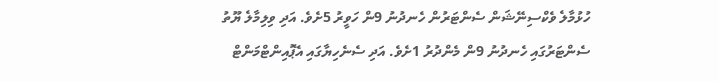ހުޅުމާލެ ވެކްސިނޭޝަން ސެންޓަރުން ހެނދުނު 9ން ހަވީރު 5ށެވެ. އަދި ވިލިމާލެ ޔޫތު ސެންޓަރުގައި ހެނދުނު 9ން މެންދުރު 1ށެވެ. އަދި ސެނެހިޔާގައި އެޕޮއިންޓްމަންޓް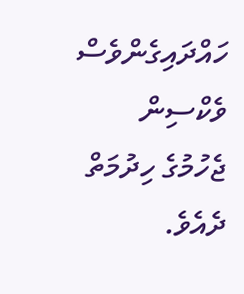ހައްދައިގެންވެސް ވެކްސިން ޖެހުމުގެ ހިދުމަތް ދެއެވެ.